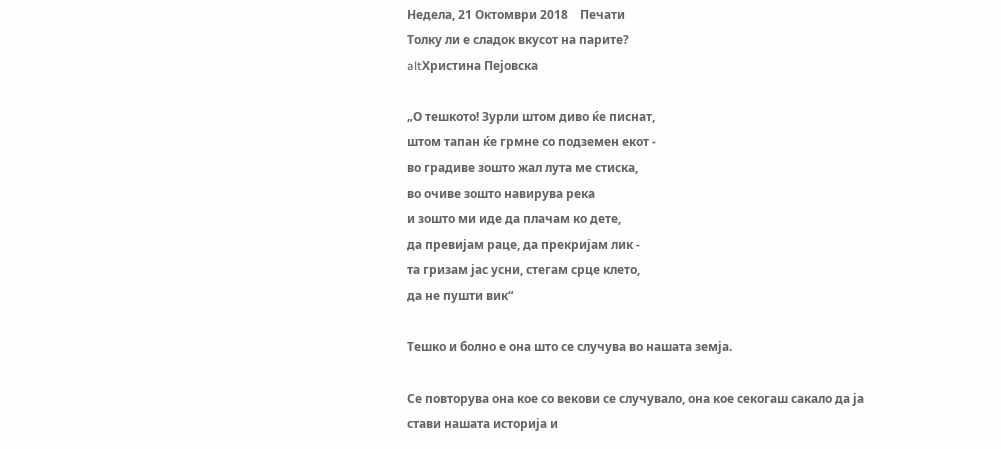Недела, 21 Октомври 2018    Печати
Толку ли е сладок вкусот на парите?
altХристина Пејовска

„О тешкото! Зурли штом диво ќе писнат,
штом тапан ќе грмне со подземен екот -
во градиве зошто жал лута ме стиска,
во очиве зошто навирува река
и зошто ми иде да плачам ко дете,
да превијам раце, да прекријам лик -
та гризам јас усни, стегам срце клето,
да не пушти вик“

Тешко и болно е она што се случува во нашата земја.

Се повторува она кое со векови се случувало, она кое секогаш сакало да ја стави нашата историја и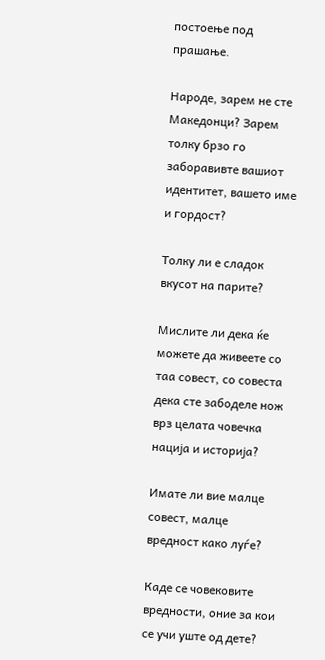постоење под прашање.

Народе, зарем не сте Македонци? Зарем толку брзо го заборавивте вашиот идентитет, вашето име и гордост?

Толку ли е сладок вкусот на парите?

Мислите ли дека ќе можете да живеете со таа совест, со совеста дека сте забоделе нож врз целата човечка нација и историја?

Имате ли вие малце совест, малце вредност како луѓе?

Каде се човековите вредности, оние за кои се учи уште од дете?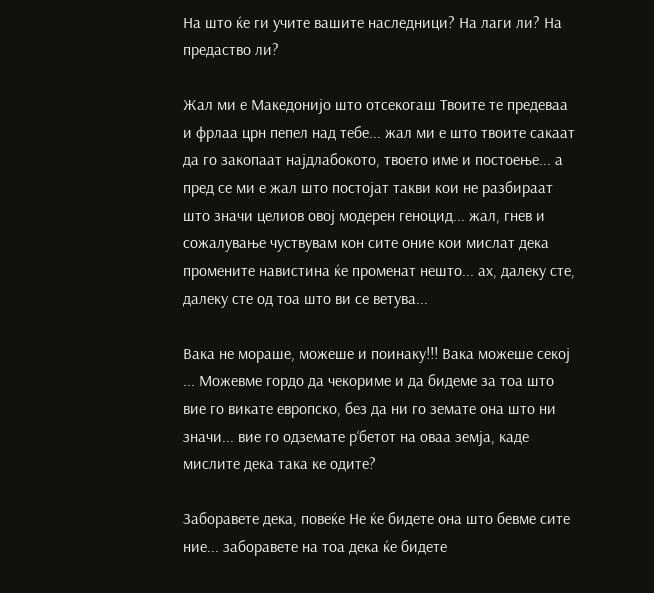На што ќе ги учите вашите наследници? На лаги ли? На предаство ли?

Жал ми е Македонијо што отсекогаш Твоите те предеваа и фрлаа црн пепел над тебе... жал ми е што твоите сакаат да го закопаат најдлабокото, твоето име и постоење... а пред се ми е жал што постојат такви кои не разбираат што значи целиов овој модерен геноцид... жал, гнев и сожалување чуствувам кон сите оние кои мислат дека промените навистина ќе променат нешто... ах, далеку сте, далеку сте од тоа што ви се ветува...

Вака не мораше, можеше и поинаку!!! Вака можеше секој ... Можевме гордо да чекориме и да бидеме за тоа што вие го викате европско, без да ни го земате она што ни значи... вие го одземате р‘бетот на оваа земја, каде мислите дека така ке одите?

Заборавете дека, повеќе Не ќе бидете она што бевме сите ние... заборавете на тоа дека ќе бидете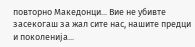повторно Македонци... Вие не убивте засекогаш за жал сите нас, нашите предци и поколенија...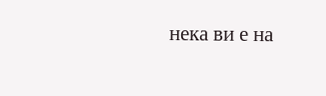нека ви е на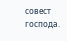совест господа.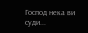Господ нека ви суди...